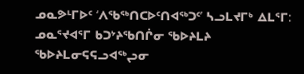ᓄᓇᕗᒻᒥᐅᑦ ‘ᐱᖃᖅᑎᑕᐅᑦᑎᐊᖅᑐᑦ’ ᓴᓗᒪᔪᒥᒃ ᐃᒪᕐᒥ: ᓄᓇᕐᔪᐊᕐᒥ ᑲᑐᔾᔨᖃᑎᒌᓂ ᖃᐅᔨᒪᔨ
ᖃᐅᔨᒪᓂᕋᕋᓗᐊᖅᖢᓂ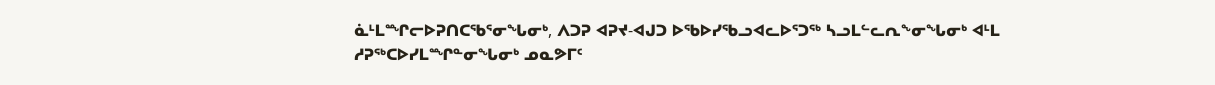ᓈᒻᒪᙱᓕᐅᕈᑎᑕᖃᕐᓂᖓᓂᒃ, ᐱᑐᕈ ᐊᕈᔪ-ᐊᒍᑐ ᐅᖃᐅᓯᖃᓗᐊᓚᐅᕐᑐᖅ ᓴᓗᒪᓪᓚᕆᖕᓂᖓᓂᒃ ᐊᒻᒪ ᓱᕈᖅᑕᐅᓯᒪᙱᓐᓂᖓᓂᒃ ᓄᓇᕗᒥᑦ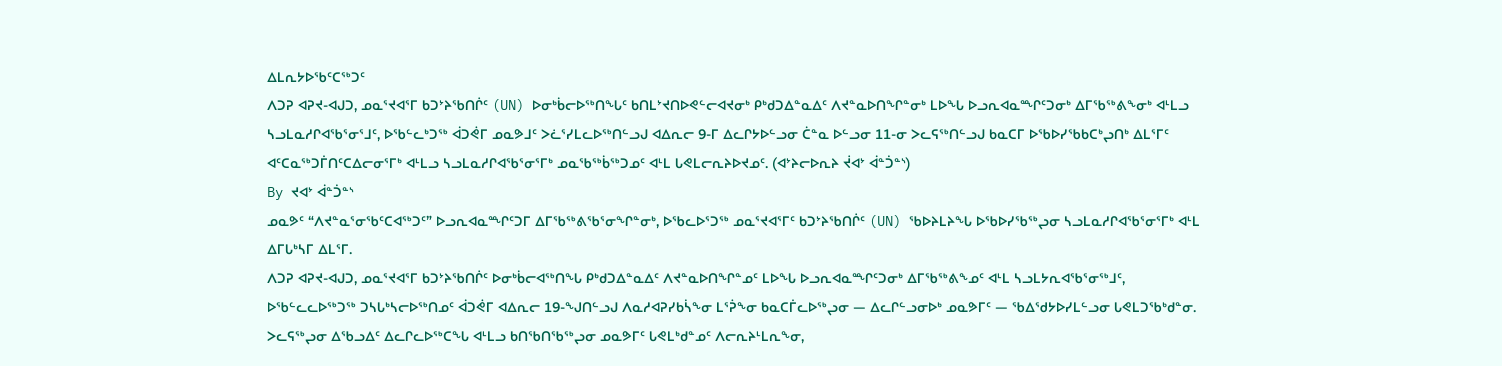ᐃᒪᕆᔭᐅᖃᑦᑕᖅᑐᑦ
ᐱᑐᕈ ᐊᕈᔪ-ᐊᒍᑐ, ᓄᓇᕐᔪᐊᕐᒥ ᑲᑐᔾᔨᖃᑎᒌᑦ (UN) ᐅᓂᒃᑳᓕᐅᖅᑎᖓᑦ ᑲᑎᒪᔾᔪᑎᐅᕙᓪᓕᐊᔪᓂᒃ ᑭᒃᑯᑐᐃᓐᓇᐃᑦ ᐱᔪᓐᓇᐅᑎᖏᓐᓂᒃ ᒪᐅᖓ ᐅᓗᕆᐊᓇᙱᑦᑐᓂᒃ ᐃᒥᖃᖅᕕᖕᓂᒃ ᐊᒻᒪᓗ ᓴᓗᒪᓇᓱᒋᐊᖃᕐᓂᕐᒧᑦ, ᐅᖃᓪᓚᒃᑐᖅ ᐋᑐᕚᒥ ᓄᓇᕗᒧᑦ ᐳᓛᕐᓯᒪᓚᐅᖅᑎᓪᓗᒍ ᐊᐃᕆᓕ 9-ᒥ ᐃᓚᒋᔭᐅᓪᓗᓂ ᑖᓐᓇ ᐅᓪᓗᓂ 11-ᓂ ᐳᓚᕋᖅᑎᓪᓗᒍ ᑲᓇᑕᒥ ᐅᖃᐅᓯᖃᑲᑕᒃᖢᑎᒃ ᐃᒪᕐᒥᑦ ᐊᑦᑕᓇᖅᑐᒦᑎᑦᑕᐃᓕᓂᕐᒥᒃ ᐊᒻᒪᓗ ᓴᓗᒪᓇᓱᒋᐊᖃᕐᓂᕐᒥᒃ ᓄᓇᖃᖅᑳᖅᑐᓄᑦ ᐊᒻᒪ ᒐᕙᒪᓕᕆᔨᐅᔪᓄᑦ. (ᐊᔾᔨᓕᐅᕆᔨ ᔫᐊᔾ ᐋᓐᑑᓐᔅ)
By ᔪᐊᔾ ᐋᓐᑑᓐᔅ
ᓄᓇᕗᑦ “ᐱᔪᓐᓇᕐᓂᖃᑦᑕᐊᖅᑐᑦ” ᐅᓗᕆᐊᓇᙱᑦᑐᒥ ᐃᒥᖃᖅᕕᖃᕐᓂᖏᓐᓂᒃ, ᐅᖃᓚᐅᕐᑐᖅ ᓄᓇᕐᔪᐊᕐᒥᑦ ᑲᑐᔾᔨᖃᑎᒌᑦ (UN) ᖃᐅᔨᒪᔨᖓ ᐅᖃᐅᓯᖃᖅᖢᓂ ᓴᓗᒪᓇᓱᒋᐊᖃᕐᓂᕐᒥᒃ ᐊᒻᒪ ᐃᒥᒐᒃᓴᒥ ᐃᒪᕐᒥ.
ᐱᑐᕈ ᐊᕈᔪ-ᐊᒍᑐ, ᓄᓇᕐᔪᐊᕐᒥ ᑲᑐᔾᔨᖃᑎᒌᑦ ᐅᓂᒃᑳᓕᐊᖅᑎᖓ ᑭᒃᑯᑐᐃᓐᓇᐃᑦ ᐱᔪᓐᓇᐅᑎᖏᓐᓄᑦ ᒪᐅᖓ ᐅᓗᕆᐊᓇᙱᑦᑐᓂᒃ ᐃᒥᖃᖅᕕᖕᓄᑦ ᐊᒻᒪ ᓴᓗᒪᔭᕆᐊᖃᕐᓂᖅᒧᑦ, ᐅᖃᓪᓚᓚᐅᖅᑐᖅ ᑐᓴᒐᒃᓴᓕᐅᖅᑎᓄᑦ ᐋᑐᕚᒥ ᐊᐃᕆᓕ 19-ᖑᑎᓪᓗᒍ ᐱᓇᓱᐊᕈᓯᑲᓵᖕᓂ ᒪᕐᕉᖕᓂ ᑲᓇᑕᒦᓚᐅᖅᖢᓂ — ᐃᓚᒋᓪᓗᓂᐅᒃ ᓄᓇᕗᒥᑦ — ᖃᐃᖁᔭᐅᓯᒪᓪᓗᓂ ᒐᕙᒪᑐᖃᒃᑯᓐᓂ.
ᐳᓚᕋᖅᖢᓂ ᐃᖃᓗᐃᑦ ᐃᓚᒋᓚᐅᖅᑕᖓ ᐊᒻᒪᓗ ᑲᑎᖃᑎᖃᖅᖢᓂ ᓄᓇᕗᒥᑦ ᒐᕙᒪᒃᑯᓐᓄᑦ ᐱᓕᕆᔨᒻᒪᕆᖕᓂ,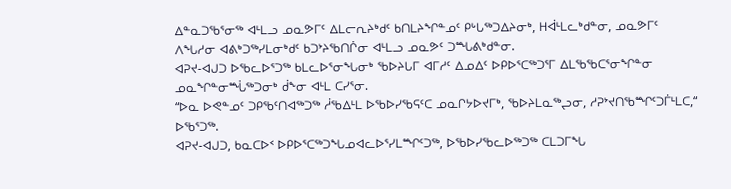ᐃᓐᓇᑐᖃᕐᓂᖅ ᐊᒻᒪᓗ ᓄᓇᕗᒥᑦ ᐃᒪᓕᕆᔨᒃᑯᑦ ᑲᑎᒪᔨᖏᓐᓄᑦ ᑭᒡᒐᖅᑐᐃᔨᓂᒃ, ᕼᐋᒻᒪᓚᒃᑯᓐᓂ, ᓄᓇᕗᒥᑦ ᐱᖓᓱᓂ ᐊᕕᒃᑐᖅᓯᒪᓂᒃᑯᑦ ᑲᑐᔾᔨᖃᑎᒌᓂ ᐊᒻᒪᓗ ᓄᓇᕗᑦ ᑐᙵᕕᒃᑯᓐᓂ.
ᐊᕈᔪ-ᐊᒍᑐ ᐅᖃᓚᐅᕐᑐᖅ ᑲᒪᓚᐅᕐᓂᖓᓂᒃ ᖃᐅᔨᒐᒥ ᐊᒥᓱᑦ ᐃᓄᐃᑦ ᐅᑭᐅᕐᑕᖅᑐᕐᒥ ᐃᒪᖃᖃᑕᕐᓂᖏᓐᓂ ᓄᓇᖏᓐᓂᙶᖅᑐᓂᒃ ᑰᖕᓂ ᐊᒻᒪ ᑕᓯᕐᓂ.
“ᐅᓇ ᐅᕙᓐᓄᑦ ᑐᑭᖃᑦᑎᐊᖅᑐᖅ ᓲᖃᐃᒻᒪ ᐅᖃᐅᓯᖃᕋᑦᑕ ᓄᓇᒋᔭᐅᔪᒥᒃ, ᖃᐅᔨᒪᓇᖅᖢᓂ, ᓱᕈᔾᔪᑎᖃᙱᑦᑐᒦᒻᒪᑕ,“ ᐅᖃᕐᑐᖅ.
ᐊᕈᔪ-ᐊᒍᑐ, ᑲᓇᑕᐅᑉ ᐅᑭᐅᕐᑕᖅᑐᖓᓄᐊᓚᐅᕐᓯᒪᙱᑦᑐᖅ, ᐅᖃᐅᓯᖃᓚᐅᖅᑐᖅ ᑕᒪᑐᒥᖓ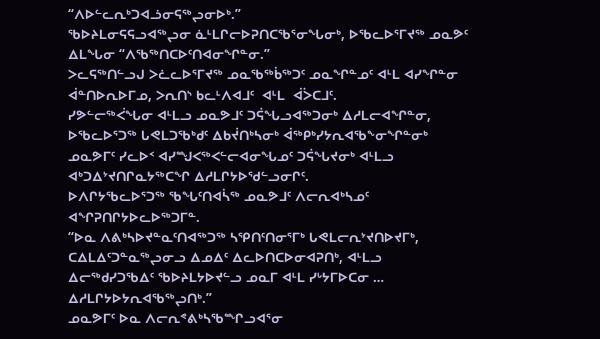“ᐱᐅᓪᓚᕆᒃᑐᐊᓘᓂᕋᖅᖢᓂᐅᒃ.”
ᖃᐅᔨᒪᓂᕋᕋᓗᐊᖅᖢᓂ ᓈᒻᒪᒋᓕᐅᕈᑎᑕᖃᕐᓂᖓᓂᒃ, ᐅᖃᓚᐅᕐᒥᔪᖅ ᓄᓇᕗᑦ ᐃᒪᖓᓂ “ᐱᖃᖅᑎᑕᐅᑦᑎᐊᓂᖏᓐᓂ.”
ᐳᓚᕋᖅᑎᓪᓗᒍ ᐳᓛᓚᐅᕐᒥᔪᖅ ᓄᓇᖃᖅᑳᖅᑐᑦ ᓄᓇᖏᓐᓄᑦ ᐊᒻᒪ ᐊᓯᖏᓐᓂ ᐋᓐᑎᐅᕆᐅᒥᓄ, ᐳᕆᑎᔅ ᑲᓚᒻᐱᐊᒧᑦ  ᐊᒻᒪ  ᐋᐴᑕᒧᑦ.
ᓯᕗᓪᓕᖅᐹᖓᓂ ᐊᒻᒪᓗ ᓄᓇᕗᒧᑦ ᑐᕌᖓᓗᐊᖅᑐᓂᒃ ᐃᓱᒪᓕᐊᖏᓐᓂ, ᐅᖃᓚᐅᕐᑐᖅ ᒐᕙᒪᑐᖃᒃᑯᑦ ᐃᑲᔫᑎᒃᓴᓂᒃ ᐋᖅᑭᒃᓯᔭᕆᐊᖃᖕᓂᖏᓐᓂᒃ ᓄᓇᕗᒥᑦ ᓯᓚᐅᑉ ᐊᓯᙳᐸᖅᐸᓪᓕᐊᓂᖓᓄᑦ ᑐᕌᖓᔪᓂᒃ ᐊᒻᒪᓗ ᐊᒃᑐᐃᔾᔪᑎᒋᓇᔭᖅᑕᖏ ᐃᓱᒪᒋᔭᐅᖁᓪᓗᓂᒋᑦ.
ᐅᐱᒋᔭᖃᓚᐅᕐᑐᖅ ᖃᖓᑦᑎᐊᓵᖅ ᓄᓇᕗᒧᑦ ᐱᓕᕆᐊᒃᓴᓄᑦ ᐊᖏᕈᑎᒋᔭᐅᓚᐅᖅᑐᒥᓐ.
“ᐅᓇ ᐱᕕᒃᓴᐅᔪᓐᓇᑦᑎᐊᖅᑐᖅ ᓴᕿᑎᑦᑎᓂᕐᒥᒃ ᒐᕙᒪᓕᕆᔾᔪᑎᐅᔪᒥᒃ, ᑕᐃᒪᐃᑦᑐᓐᓇᖅᖢᓂᓗ ᐃᓄᐃᑦ ᐃᓚᐅᑎᑕᐅᓂᐊᕈᑎᒃ, ᐊᒻᒪᓗ ᐃᓕᖅᑯᓯᑐᖃᐃᑦ ᖃᐅᔨᒪᔭᐅᔪᓪᓗ ᓄᓇᒥ ᐊᒻᒪ ᓯᒡᔭᒥᐅᑕᓂ … ᐃᓱᒪᒋᔭᐅᔭᕆᐊᖃᖅᖢᑎᒃ.”
ᓄᓇᕗᒥᑦ ᐅᓇ ᐱᓕᕆᕝᕕᒃᓴᖃᙱᓗᐊᕐᓂ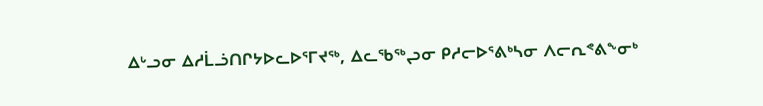ᐃᒡᓗᓂ ᐃᓱᒫᓘᑎᒋᔭᐅᓚᐅᕐᒥᔪᖅ, ᐃᓚᖃᖅᖢᓂ ᑭᓱᓕᐅᕐᕕᒃᓴᓂ ᐱᓕᕆᕝᕕᖕᓂᒃ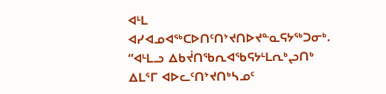ᐊᒻᒪ ᐊᓯᐊᓄᐊᖅᑕᐅᑎᑦᑎᔾᔪᑎᐅᔪᓐᓇᕋᔭᖅᑐᓂᒃ.
“ᐊᒻᒪᓗ ᐃᑲᔫᑎᖃᕆᐊᖃᕋᔭᒻᒪᕆᒃᖢᑎᒃ ᐃᒪᕐᒥ ᐊᐅᓚᑦᑎᔾᔪᑎᒃᓴᓄᑦ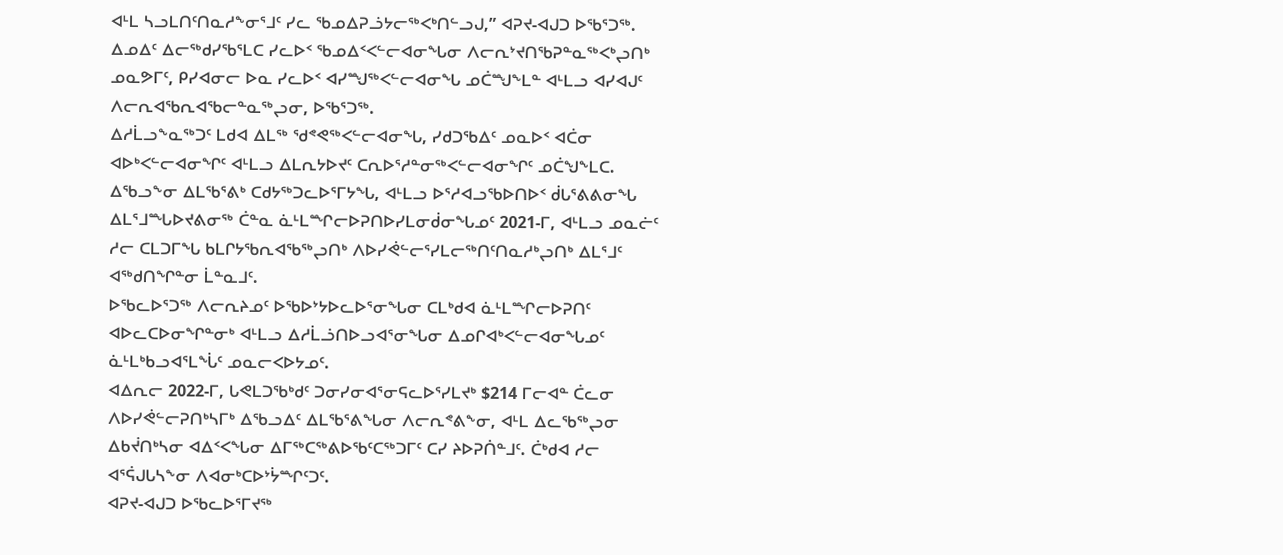ᐊᒻᒪ ᓴᓗᒪᑎᑦᑎᓇᓱᖕᓂᕐᒧᑦ ᓯᓚ ᖃᓄᐃᕈᓘᔭᓕᖅᐸᒃᑎᓪᓗᒍ,” ᐊᕈᔪ-ᐊᒍᑐ ᐅᖃᕐᑐᖅ.
ᐃᓄᐃᑦ ᐃᓕᖅᑯᓯᖃᕐᒪᑕ ᓯᓚᐅᑉ ᖃᓄᐃᑉᐸᓪᓕᐊᓂᖓᓂ ᐱᓕᕆᔾᔪᑎᖃᕈᓐᓇᖅᐸᒃᖢᑎᒃ ᓄᓇᕗᒥᑦ, ᑭᓯᐊᓂᓕ ᐅᓇ ᓯᓚᐅᑉ ᐊᓯᙳᖅᐸᓪᓕᐊᓂᖓ ᓄᑖᙳᖕᒪᓐ ᐊᒻᒪᓗ ᐊᓯᐊᒍᑦ ᐱᓕᕆᐊᖃᕆᐊᖃᓕᓐᓇᖅᖢᓂ, ᐅᖃᕐᑐᖅ.
ᐃᓱᒫᓗᖕᓇᖅᑐᑦ ᒪᑯᐊ ᐃᒪᖅ ᖁᕝᕙᖅᐸᓪᓕᐊᓂᖓ, ᓯᑯᑐᖃᐃᑦ ᓄᓇᐅᑉ ᐊᑖᓂ ᐊᐅᒃᐸᓪᓕᐊᓂᖏᑦ ᐊᒻᒪᓗ ᐃᒪᕆᔭᐅᔪᑦ ᑕᕆᐅᕐᓱᓐᓂᖅᐸᓪᓕᐊᓂᖏᑦ ᓄᑖᖑᖕᒪᑕ.
ᐃᖃᓗᖕᓂ ᐃᒪᖃᕐᕕᒃ ᑕᑯᔭᖅᑐᓚᐅᕐᒥᔭᖓ, ᐊᒻᒪᓗ ᐅᕐᓱᐊᓗᖃᐅᑎᐅᑉ ᑰᒐᕐᕕᕕᓂᖓ ᐃᒪᕐᒧᙵᐅᔪᕕᓂᖅ ᑖᓐᓇ ᓈᒻᒪᙱᓕᐅᕈᑎᐅᓯᒪᓂᑰᓂᖓᓄᑦ 2021-ᒥ, ᐊᒻᒪᓗ ᓄᓇᓖᑦ ᓱᓕ ᑕᒪᑐᒥᖓ ᑲᒪᒋᔭᖃᕆᐊᖃᖅᖢᑎᒃ ᐱᐅᓯᕚᓪᓕᕐᓯᒪᓕᖅᑎᑦᑎᓇᓱᒃᖢᑎᒃ ᐃᒪᕐᒧᑦ ᐊᖅᑯᑎᖏᓐᓂ ᒫᓐᓇᒧᑦ.
ᐅᖃᓚᐅᕐᑐᖅ ᐱᓕᕆᔨᓄᑦ ᐅᖃᐅᔾᔭᐅᓚᐅᕐᓂᖓᓂ ᑕᒪᒃᑯᐊ ᓈᒻᒪᙱᓕᐅᕈᑎᑦ ᐊᐅᓚᑕᐅᓂᖏᓐᓂᒃ ᐊᒻᒪᓗ ᐃᓱᒫᓘᑎᐅᓗᐊᕐᓂᖓᓂ ᐃᓄᒋᐊᒃᐸᓪᓕᐊᓂᖓᓄᑦ ᓈᒻᒪᒃᑲᓗᐊᕐᒪᖔᑦ ᓄᓇᓕᐸᐅᔭᓄᑦ.
ᐊᐃᕆᓕ 2022-ᒥ, ᒐᕙᒪᑐᖃᒃᑯᑦ ᑐᓂᓯᓂᐊᕐᓂᕋᓚᐅᕐᓯᒪᔪᒃ $214 ᒥᓕᐊᓐ ᑖᓚᓂ ᐱᐅᓯᕚᓪᓕᕈᑎᒃᓴᒥᒃ ᐃᖃᓗᐃᑦ ᐃᒪᖃᕐᕕᖓᓂ ᐱᓕᕆᕝᕕᖕᓂ, ᐊᒻᒪ ᐃᓚᖃᖅᖢᓂ ᐃᑲᔫᑎᒃᓴᓂ ᐊᐃᑉᐸᖓᓂ ᐃᒥᖅᑕᖅᕕᐅᖃᑦᑕᖅᑐᒥᑦ ᑕᓯ ᔨᐅᕈᑏᓐᒧᑦ. ᑖᒃᑯᐊ ᓱᓕ ᐊᕐᕌᒍᒐᓴᖕᓂ ᐱᐊᓂᒃᑕᐅᔾᔮᙱᑦᑐᑦ.
ᐊᕈᔪ-ᐊᒍᑐ ᐅᖃᓚᐅᕐᒥᔪᖅ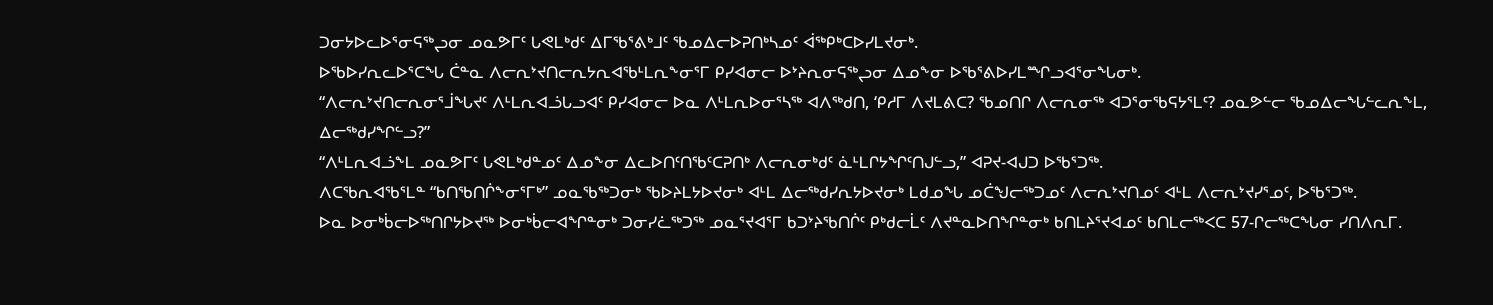ᑐᓂᔭᐅᓚᐅᕐᓂᕋᖅᖢᓂ ᓄᓇᕗᒥᑦ ᒐᕙᒪᒃᑯᑦ ᐃᒥᖃᕐᕕᒃᒧᑦ ᖃᓄᐃᓕᐅᕈᑎᒃᓴᓄᑦ ᐋᖅᑭᒃᑕᐅᓯᒪᔪᓂᒃ.
ᐅᖃᐅᓯᕆᓚᐅᕐᑕᖓ ᑖᓐᓇ ᐱᓕᕆᔾᔪᑎᓕᕆᔭᕆᐊᖃᒻᒪᕆᖕᓂᕐᒥ ᑭᓯᐊᓂᓕ ᐅᔾᔨᕆᓂᕋᖅᖢᓂ ᐃᓄᖕᓂ ᐅᖃᕐᕕᐅᓯᒪᙱᓗᐊᕐᓂᖓᓂᒃ.
“ᐱᓕᕆᔾᔪᑎᓕᕆᓂᕐᒨᖓᔪᑦ ᐱᒻᒪᕆᐊᓘᒐᓗᐊᑦ ᑭᓯᐊᓂᓕ ᐅᓇ ᐱᒻᒪᕆᐅᓂᕐᓴᖅ ᐊᐱᖅᑯᑎ, ‘ᑭᓱᒥ ᐱᔪᒪᕕᑕ? ᖃᓄᑎᒋ ᐱᓕᕆᓂᖅ ᐊᑐᕐᓂᖃᕋᔭᕐᒪᑦ? ᓄᓇᕗᓪᓕ ᖃᓄᐃᓕᖓᓪᓚᕆᖕᒪ, ᐃᓕᖅᑯᓯᖏᓪᓗ?”
“ᐱᒻᒪᕆᐊᓘᖕᒪ ᓄᓇᕗᒥᑦ ᒐᕙᒪᒃᑯᓐᓄᑦ ᐃᓄᖕᓂ ᐃᓚᐅᑎᑦᑎᖃᑦᑕᕈᑎᒃ ᐱᓕᕆᓂᒃᑯᑦ ᓈᒻᒪᒋᔭᖏᑦᑎᒍᓪᓗ,” ᐊᕈᔪ-ᐊᒍᑐ ᐅᖃᕐᑐᖅ.
ᐱᑕᖃᕆᐊᖃᕐᒪᓐ “ᑲᑎᖃᑎᒌᖕᓂᕐᒥᒃ” ᓄᓇᖃᖅᑐᓂᒃ ᖃᐅᔨᒪᔭᐅᔪᓂᒃ ᐊᒻᒪ ᐃᓕᖅᑯᓯᕆᔭᐅᔪᓂᒃ ᒪᑯᓄᖓ ᓄᑖᖑᓕᖅᑐᓄᑦ ᐱᓕᕆᔾᔪᑎᓄᑦ ᐊᒻᒪ ᐱᓕᕆᔾᔪᓯᕐᓄᑦ, ᐅᖃᕐᑐᖅ.
ᐅᓇ ᐅᓂᒃᑳᓕᐅᖅᑎᒋᔭᐅᔪᖅ ᐅᓂᒃᑳᓕᐊᖏᓐᓂᒃ ᑐᓂᓯᓛᖅᑐᖅ ᓄᓇᕐᔪᐊᕐᒥ ᑲᑐᔾᔨᖃᑎᒌᑦ ᑭᒃᑯᓕᒫᑦ ᐱᔪᓐᓇᐅᑎᖏᓐᓂᒃ ᑲᑎᒪᔨᕐᔪᐊᓄᑦ ᑲᑎᒪᓕᖅᐸᑕ 57-ᒋᓕᖅᑕᖓᓂ ᓯᑎᐱᕆᒥ.